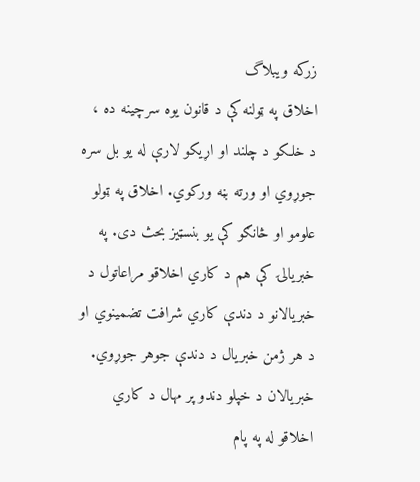زرکه ویبلاگ
اخلاق په ټولنه کې د قانون يوه سرچينه ده ، د خلکو د چلند او اړيکو لارې له يو بل سره جوړوي او ورته بڼه ورکوي. اخلاق په ټولو علومو او څانګو کې يو بنسټيز بحث دى. په خبريالۍ کې هم د کاري اخلاقو مراعاتول د خبريالانو د دندې کاري شرافت تضمينوي او د هر ژمن خبريال د دندې جوهر جوړوي. خبريالان د خپلو دندو پر مهال د کاري اخلاقو له په پام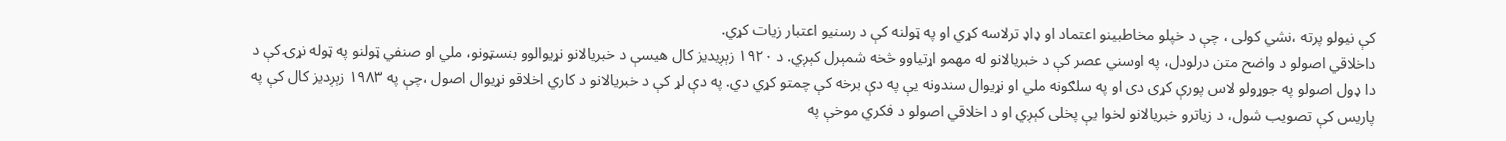کې نيولو پرته ،نشي کولى ، چې د خپلو مخاطبينو اعتماد او ډاډ ترلاسه کړي او په ټولنه کې د رسنيو اعتبار زيات کړي.
داخلاقي اصولو د واضح متن درلودل، په اوسني عصر کې د خبريالانو له مهمو اړتياوو څخه شمېرل کېږي. د ١٩٢٠ زېږيديز کال هيسې د خبريالانو نړيوالوو بنسټونو، ملي او صنفي ټولنو په ټوله نړۍ کې د دا ډول اصولو په جوړولو لاس پورې کړى دى او په سلګونه ملي او نړيوال سندونه يې په دې برخه کې چمتو کړي دي. په دې لړ کې د خبريالانو د کاري اخلاقو نړيوال اصول ،چې په ١٩٨٣ زېږديز کال کې په پاريس کې تصويب شول، د زياترو خبريالانو لخوا يې پخلى کېږي او د اخلاقي اصولو د فکري موخې په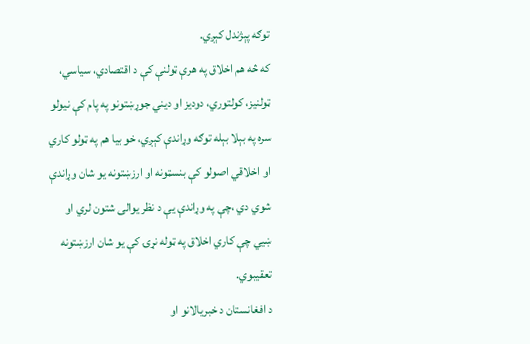توګه پېژندل کېږي.
که څه هم اخلاق په هرې ټولنې کې د اقتصادي، سياسي، ټولنيز، کولتوري، دوديز او ديني جوړښتونو په پام کې نيولو سره په بېلا بېله توګه وړاندې کېږي، خو بيا هم په ټولو کاري او اخلاقي اصولو کې بنسټونه او ارزښتونه يو شان وړاندې شوي دي ،چې په وړاندې يې د نظر يوالى شتون لري او ښيي چې کاري اخلاق په ټوله نړۍ کې يو شان ارزښتونه تعقيبوي.
د افغانستان د خبريالانو او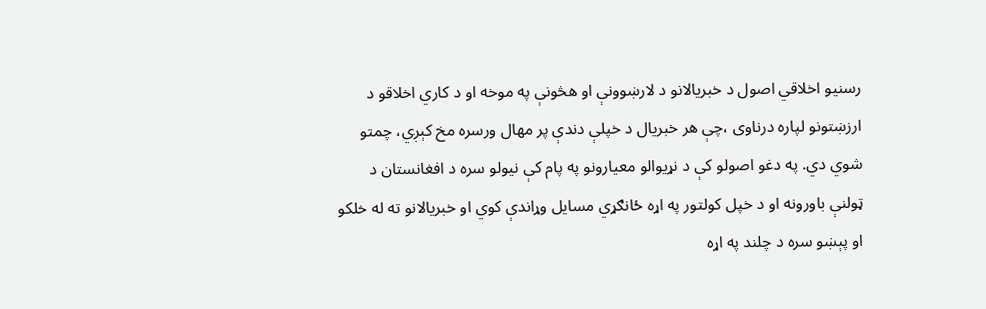رسنيو اخلاقي اصول د خبريالانو د لارښوونې او هڅونې په موخه او د کاري اخلاقو د ارزښتونو لپاره درناوى ،چې هر خبريال د خپلې دندې پر مهال ورسره مخ کېږي، چمتو شوي دي. په دغو اصولو کې د نړيوالو معيارونو په پام کې نيولو سره د افغانستان د ټولنې باورونه او د خپل کولتور په اړه ځانګړي مسايل وړاندې کوي او خبريالانو ته له خلکو او پېښو سره د چلند په اړه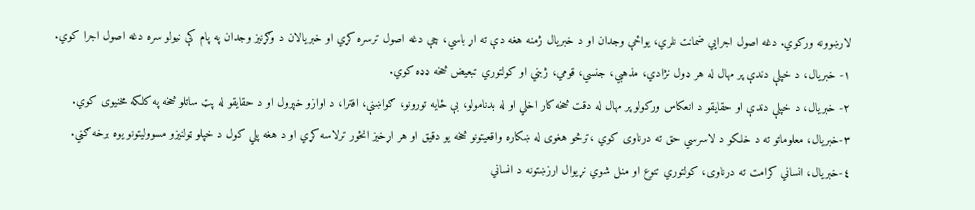لارښوونه ورکوي. دغه اصول اجرايي ضمانت نلري، يواځې وجدان او د خبريال ژمنه هغه دې ته اړ باسي، چې دغه اصول ترسره کړي او خبريالان د وګړنيز وجدان په پام کې نيولو سره دغه اصول اجرا کوي.
١- خبريال، د خپلې دندې پر مهال له هر ډول نژادي، مذهبي، جنسي، قومي، ژبني او کولتوري تبعيض څخه ډډه کوي.
٢- خبريال، د خپلې دندې او حقايقو د انعکاس ورکولو پر مهال له دقت څخه کار اخلي او له بدنامولو، بې ځايه تورونو، ګواښنې، افترا، د اوازو خپرول او د حقايقو له پټ ساتلو څخه په کلکه مخنيوى کوي.
٣-خبريال، معلوماتو ته د خلکو د لاسرسي حق ته درناوى کوي ،ترڅو هغوى له ښکاره واقعيتونو څخه يو دقيق او هر اړخيز انځور ترلاسه کړي او د هغه پلي کول د خپلو ټولنيزو مسووليتونو يوه برخه ګڼي.
٤-خبريال، انساني کرامت ته درناوى، کولتوري تنوع او منل شوي نړيوال ارزښتونه د انساني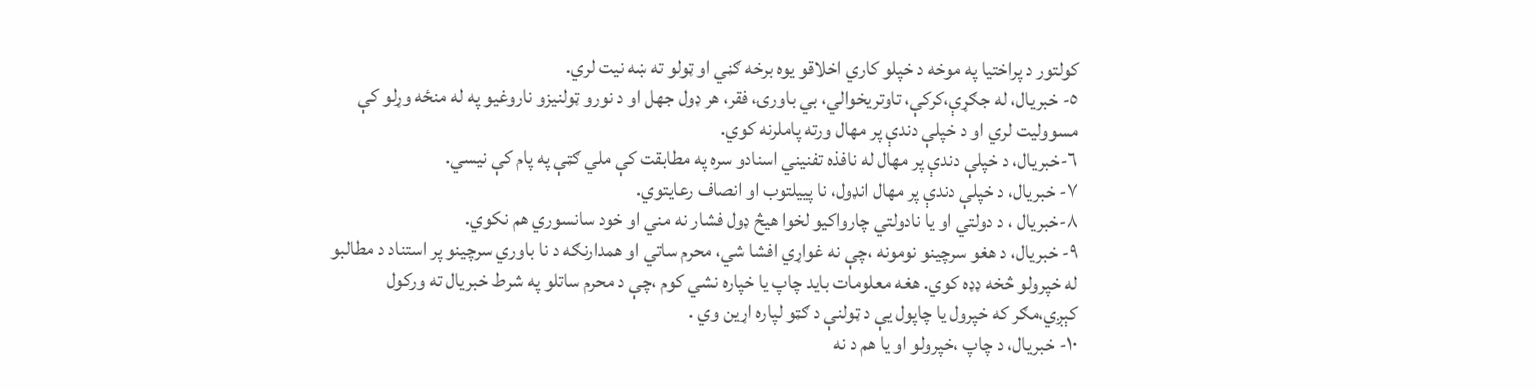کولتور د پراختيا په موخه د خپلو کاري اخلاقو يوه برخه ګڼي او ټولو ته ښه نيت لري.
٥- خبريال، له جګړې،کرکې، تاوتريخوالي، بي باورۍ، فقر، هر ډول جهل او د نورو ټولنيزو ناروغيو په له منځه وړلو کې مسووليت لري او د خپلې دندې پر مهال ورته پاملرنه کوي.
٦-خبريال، د خپلې دندې پر مهال له نافذه تفنيني اسنادو سره په مطابقت کې ملي ګټې په پام کې نيسي.
٧- خبريال، د خپلې دندې پر مهال انډول، نا پييلتوب او انصاف رعايتوي.
٨-خبريال ، د دولتي او يا نادولتي چارواکيو لخوا هيڅ ډول فشار نه مني او خود سانسوري هم نکوي.
٩- خبريال، د هغو سرچينو نومونه ،چې نه غواړي افشا شي، محرم ساتي او همدارنګه د نا باوري سرچينو پر استناد د مطالبو له خپرولو څخه ډډه کوي. هغه معلومات بايد چاپ يا خپاره نشي کوم ،چې د محرم ساتلو په شرط خبريال ته ورکول کېږي،مګر که خپرول يا چاپول يې د ټولنې د ګټو لپاره اړين وي .
١٠- خبريال، د چاپ ،خپرولو او يا هم د نه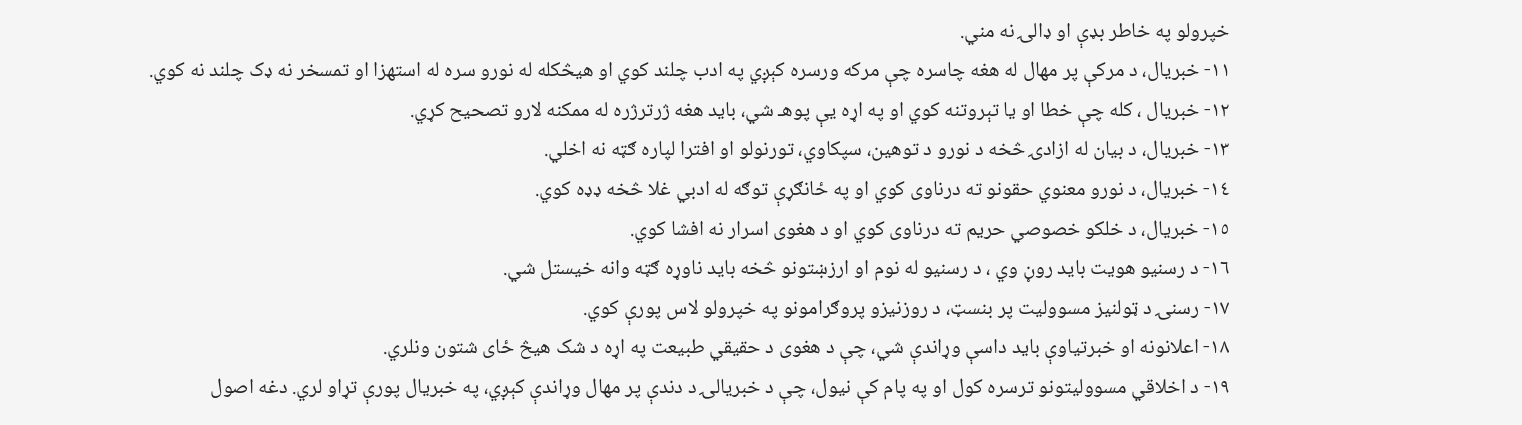خپرولو په خاطر بډې او ډالۍ نه مني.
١١- خبريال، د مرکې پر مهال له هغه چاسره چې مرکه ورسره کېږي په ادب چلند کوي او هيڅکله له نورو سره له استهزا او تمسخر نه ډک چلند نه کوي.
١٢- خبريال ، کله چې خطا او يا تېروتنه کوي او په اړه يې پوهـ شي، بايد هغه ژرترژره له ممکنه لارو تصحيح کړي.
١٣- خبريال، د بيان له ازادۍ څخه د نورو د توهين، سپکاوي، تورنولو او افترا لپاره ګټه نه اخلي.
١٤- خبريال، د نورو معنوي حقونو ته درناوى کوي او په ځانګړې توګه له ادبي غلا څخه ډډه کوي.
١٥- خبريال، د خلکو خصوصي حريم ته درناوى کوي او د هغوى اسرار نه افشا کوي.
١٦- د رسنيو هويت بايد روڼ وي ، د رسنيو له نوم او ارزښتونو څخه بايد ناوړه ګټه وانه خيستل شي.
١٧- رسنۍ د ټولنيز مسووليت پر بنسټ، د روزنيزو پروګرامونو په خپرولو لاس پورې کوي.
١٨- اعلانونه او خبرتياوې بايد داسې وړاندې شي، چې د هغوى د حقيقي طبيعت په اړه د شک هيڅ ځاى شتون ونلري.
١٩- د اخلاقي مسووليتونو ترسره کول او په پام کې نيول، چې د خبريالۍ د دندې پر مهال وړاندې کېږي، په خبريال پورې تړاو لري. دغه اصول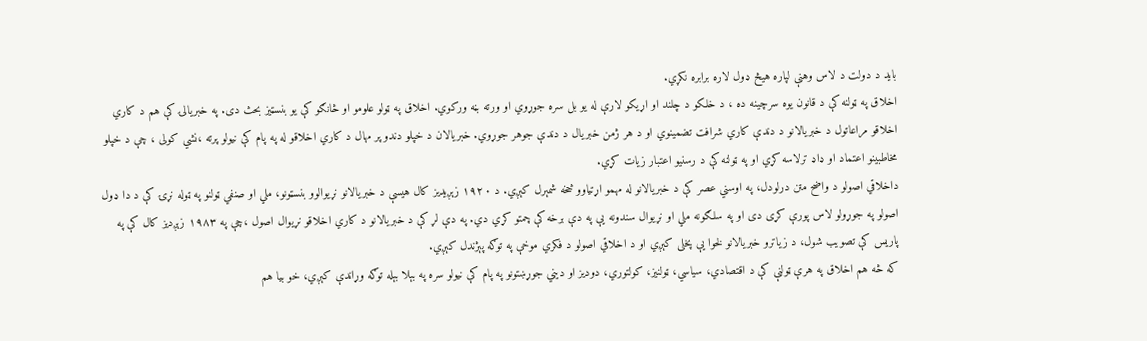بايد د دولت د لاس وهنې لپاره هيڅ ډول لاره برابره نکړي.
اخلاق په ټولنه کې د قانون يوه سرچينه ده ، د خلکو د چلند او اړيکو لارې له يو بل سره جوړوي او ورته بڼه ورکوي. اخلاق په ټولو علومو او څانګو کې يو بنسټيز بحث دى. په خبريالۍ کې هم د کاري اخلاقو مراعاتول د خبريالانو د دندې کاري شرافت تضمينوي او د هر ژمن خبريال د دندې جوهر جوړوي. خبريالان د خپلو دندو پر مهال د کاري اخلاقو له په پام کې نيولو پرته ،نشي کولى ، چې د خپلو مخاطبينو اعتماد او ډاډ ترلاسه کړي او په ټولنه کې د رسنيو اعتبار زيات کړي.
داخلاقي اصولو د واضح متن درلودل، په اوسني عصر کې د خبريالانو له مهمو اړتياوو څخه شمېرل کېږي. د ١٩٢٠ زېږيديز کال هيسې د خبريالانو نړيوالوو بنسټونو، ملي او صنفي ټولنو په ټوله نړۍ کې د دا ډول اصولو په جوړولو لاس پورې کړى دى او په سلګونه ملي او نړيوال سندونه يې په دې برخه کې چمتو کړي دي. په دې لړ کې د خبريالانو د کاري اخلاقو نړيوال اصول ،چې په ١٩٨٣ زېږديز کال کې په پاريس کې تصويب شول، د زياترو خبريالانو لخوا يې پخلى کېږي او د اخلاقي اصولو د فکري موخې په توګه پېژندل کېږي.
که څه هم اخلاق په هرې ټولنې کې د اقتصادي، سياسي، ټولنيز، کولتوري، دوديز او ديني جوړښتونو په پام کې نيولو سره په بېلا بېله توګه وړاندې کېږي، خو بيا هم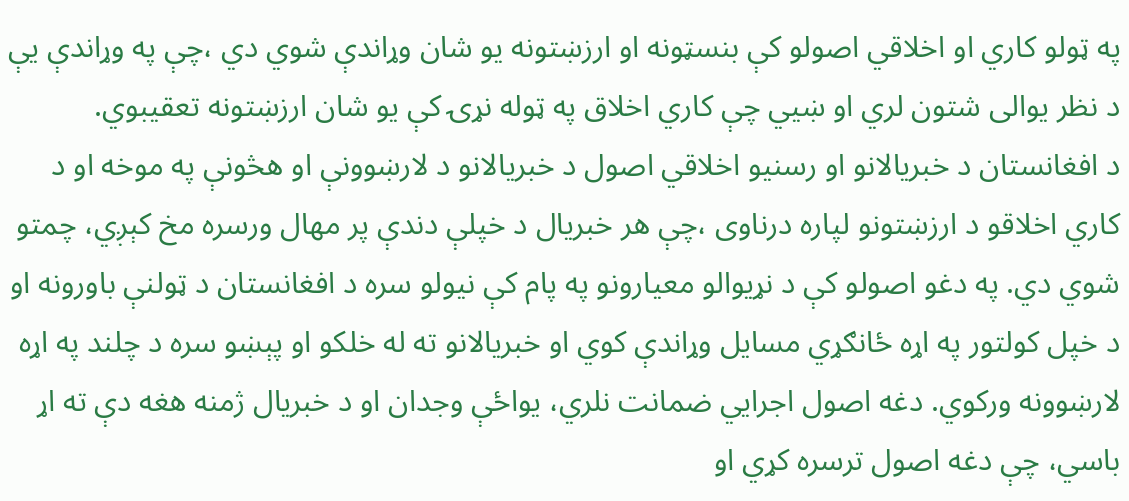په ټولو کاري او اخلاقي اصولو کې بنسټونه او ارزښتونه يو شان وړاندې شوي دي ،چې په وړاندې يې د نظر يوالى شتون لري او ښيي چې کاري اخلاق په ټوله نړۍ کې يو شان ارزښتونه تعقيبوي.
د افغانستان د خبريالانو او رسنيو اخلاقي اصول د خبريالانو د لارښوونې او هڅونې په موخه او د کاري اخلاقو د ارزښتونو لپاره درناوى ،چې هر خبريال د خپلې دندې پر مهال ورسره مخ کېږي، چمتو شوي دي. په دغو اصولو کې د نړيوالو معيارونو په پام کې نيولو سره د افغانستان د ټولنې باورونه او د خپل کولتور په اړه ځانګړي مسايل وړاندې کوي او خبريالانو ته له خلکو او پېښو سره د چلند په اړه لارښوونه ورکوي. دغه اصول اجرايي ضمانت نلري، يواځې وجدان او د خبريال ژمنه هغه دې ته اړ باسي، چې دغه اصول ترسره کړي او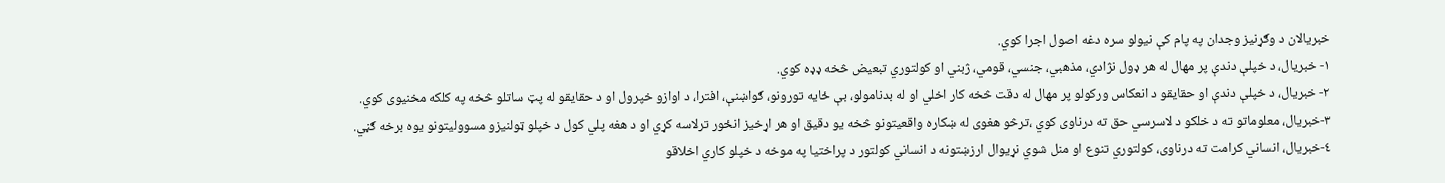خبريالان د وګړنيز وجدان په پام کې نيولو سره دغه اصول اجرا کوي.
١- خبريال، د خپلې دندې پر مهال له هر ډول نژادي، مذهبي، جنسي، قومي، ژبني او کولتوري تبعيض څخه ډډه کوي.
٢- خبريال، د خپلې دندې او حقايقو د انعکاس ورکولو پر مهال له دقت څخه کار اخلي او له بدنامولو، بې ځايه تورونو، ګواښنې، افترا، د اوازو خپرول او د حقايقو له پټ ساتلو څخه په کلکه مخنيوى کوي.
٣-خبريال، معلوماتو ته د خلکو د لاسرسي حق ته درناوى کوي ،ترڅو هغوى له ښکاره واقعيتونو څخه يو دقيق او هر اړخيز انځور ترلاسه کړي او د هغه پلي کول د خپلو ټولنيزو مسووليتونو يوه برخه ګڼي.
٤-خبريال، انساني کرامت ته درناوى، کولتوري تنوع او منل شوي نړيوال ارزښتونه د انساني کولتور د پراختيا په موخه د خپلو کاري اخلاقو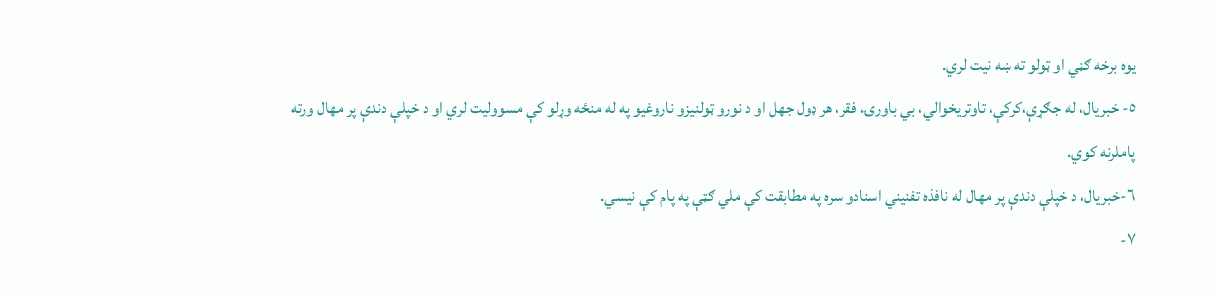يوه برخه ګڼي او ټولو ته ښه نيت لري.
٥- خبريال، له جګړې،کرکې، تاوتريخوالي، بي باورۍ، فقر، هر ډول جهل او د نورو ټولنيزو ناروغيو په له منځه وړلو کې مسووليت لري او د خپلې دندې پر مهال ورته پاملرنه کوي.
٦-خبريال، د خپلې دندې پر مهال له نافذه تفنيني اسنادو سره په مطابقت کې ملي ګټې په پام کې نيسي.
٧-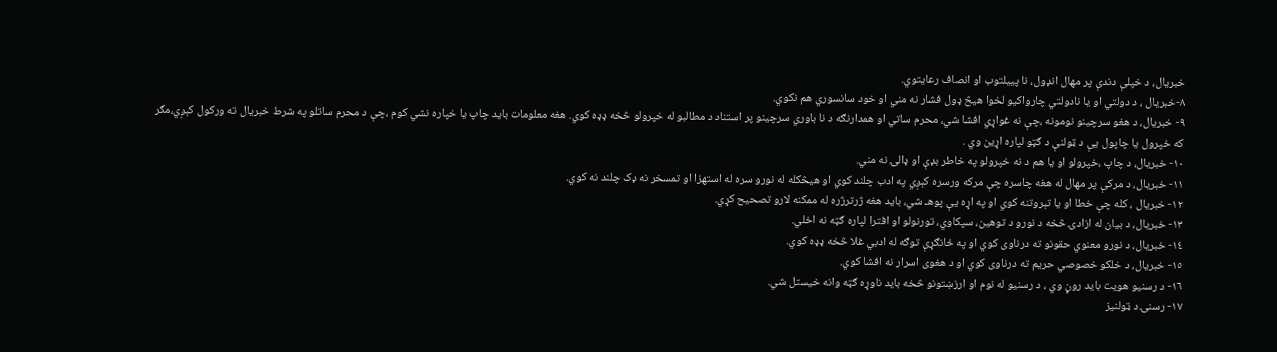خبريال، د خپلې دندې پر مهال انډول، نا پييلتوب او انصاف رعايتوي.
٨-خبريال ، د دولتي او يا نادولتي چارواکيو لخوا هيڅ ډول فشار نه مني او خود سانسوري هم نکوي.
٩- خبريال، د هغو سرچينو نومونه ،چې نه غواړي افشا شي، محرم ساتي او همدارنګه د نا باوري سرچينو پر استناد د مطالبو له خپرولو څخه ډډه کوي. هغه معلومات بايد چاپ يا خپاره نشي کوم ،چې د محرم ساتلو په شرط خبريال ته ورکول کېږي،مګر که خپرول يا چاپول يې د ټولنې د ګټو لپاره اړين وي .
١٠- خبريال، د چاپ ،خپرولو او يا هم د نه خپرولو په خاطر بډې او ډالۍ نه مني.
١١- خبريال، د مرکې پر مهال له هغه چاسره چې مرکه ورسره کېږي په ادب چلند کوي او هيڅکله له نورو سره له استهزا او تمسخر نه ډک چلند نه کوي.
١٢- خبريال ، کله چې خطا او يا تېروتنه کوي او په اړه يې پوهـ شي، بايد هغه ژرترژره له ممکنه لارو تصحيح کړي.
١٣- خبريال، د بيان له ازادۍ څخه د نورو د توهين، سپکاوي، تورنولو او افترا لپاره ګټه نه اخلي.
١٤- خبريال، د نورو معنوي حقونو ته درناوى کوي او په ځانګړې توګه له ادبي غلا څخه ډډه کوي.
١٥- خبريال، د خلکو خصوصي حريم ته درناوى کوي او د هغوى اسرار نه افشا کوي.
١٦- د رسنيو هويت بايد روڼ وي ، د رسنيو له نوم او ارزښتونو څخه بايد ناوړه ګټه وانه خيستل شي.
١٧- رسنۍ د ټولنيز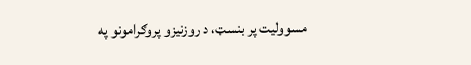مسووليت پر بنسټ، د روزنيزو پروګرامونو په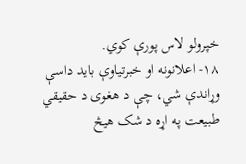خپرولو لاس پورې کوي.
١٨- اعلانونه او خبرتياوې بايد داسې وړاندې شي، چې د هغوى د حقيقي طبيعت په اړه د شک هيڅ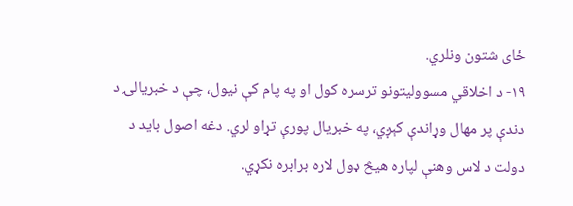ځاى شتون ونلري.
١٩- د اخلاقي مسووليتونو ترسره کول او په پام کې نيول، چې د خبريالۍ د دندې پر مهال وړاندې کېږي، په خبريال پورې تړاو لري. دغه اصول بايد د دولت د لاس وهنې لپاره هيڅ ډول لاره برابره نکړي.